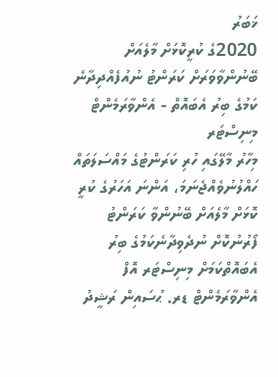ޚަބަރު
2020ގެ ކުރީކޮޅަށް މާލެއަށް ބޭނުންވާވަރަށް ކަރަންޓު ނުއުފެއްދިދާނެ ކަމުގެ ބިރު އެބައޮތް - އެންވާރަމެންޓް މިނިސްޓަރ
މިހާރު މާލޭގައި ހުރި ކަރަންޓުގެ މައްސަލަތައް ހައްލުނުވެއްޖެނަމަ، އަންނަ އަހަރުގެ ކުރީ ކޮޅަށް މާލެއަށް ބޭނުންވާ ކަރަންޓު ފޯރުނުކޮށް ނުދެވިދާނެކަމުގެ ބިރު އެބައޮތްކަމަށް މިނިސްޓަރ އޮފް އެންވާރަމެންޓް ޑރ. ޙުސައިން ރަޝީދު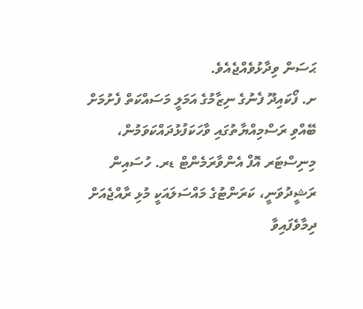ޙަސަން ވިދާޅުވެއްޖެއެވެ.
ށ. ފޯކައިދޫ ފެނުގެ ނިޒާމުގެ އަމަލީ މަސައްކަތް ފެށުމަށް ބޭއްވި ރަސްމިއްޔާތުގައި ވާހަކަފުޅުދައްކަވަމުން، މިނިސްޓަރ އޮފް އެންވާރަމެންޓް ޑރ. ހުސައިން ރަޝީދުވަނީ، ކަރަންޓުގެ މައްސަލައަކީ މުޅި ރާއްޖެއަށް ދިމާވެފައިވާ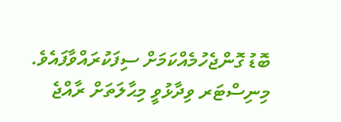ބޮޑު ގޮންޖެހުމެއްކަމަށް ސިފަކުރައްވާފައެވެ.
މިނިސްޓަރ ވިދާޅުވީ މިޙާލަތަށް ރާއްޖެ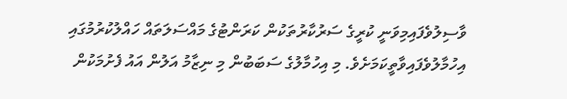ވާސިލުވެފައިމިވަނީ ކުރީގެ ސަރުކާރުތަކުން ކަރަންޓުގެ މައްސަލަތައް ހައްލުކުރުމުގައި އިހުމާލުވެފައިވާތީކަމަށެވެ. މި އިހުމާލުގެ ސަބަބުން މި ނިޒާމު އަލުން އައު ފެށުމަކުން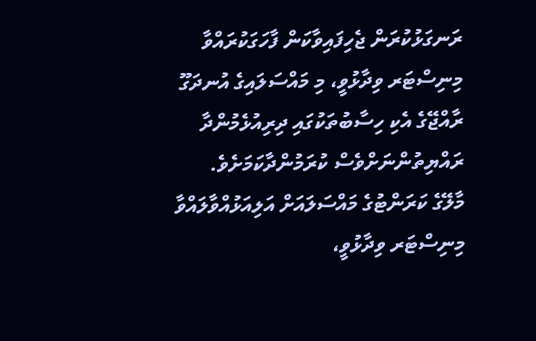ރަނގަޅުކުރަން ޖެހިފައިވާކަން ފާހަގަކުރައްވާ މިނިސްޓަރ ވިދާޅުވީ، މި މައްސަލައިގެ އުނދަގޫ ރާއްޖޭގެ އެކި ހިސާބުތަކުގައި ދިރިއުޅެމުންދާ ރައްޔިތުންނަށްވެސް ކުރަމުންދާކަމަށެވެ.
މާލޭގެ ކަރަންޓުގެ މައްސަލައަށް އަލިއަޅުއްވާލައްވާ މިނިސްޓަރ ވިދާޅުވީ،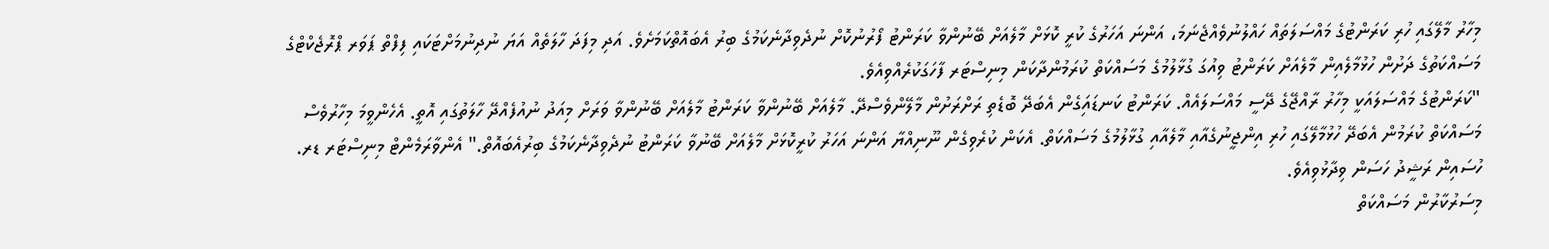މިހާރު މާލޭގައި ހުރި ކަރަންޓުގެ މައްސަލަތައް ހައްލުނުވެއްޖެނަމަ، އަންނަ އަހަރުގެ ކުރީ ކޮޅަށް މާލެއަށް ބޭނުންވާ ކަރަންޓު ފޯރުނުކޮށް ނުދެވިދާނެކަމުގެ ބިރު އެބައޮތްކަމަށެވެ. އަދި މިފަދަ ހާލަތެއް އަޔަ ނުދިނުމަށްޓަކައި ފިފްތް ޕަވަރ ޕްރޮޖެކްޓްގެ މަސައްކަތުގެ ދަށުން ހުޅުމާލެއިން މާލެއަށް ކަރަންޓު ވިއުގަ ގުޅާލުމުގެ މަސައްކަތް ކުރަމުންދާކަން މިނިސްޓަރ ފާހަގަކުރެއްވިއެވެ.
"ކަރަންޓުގެ މައްސަލައަކީ މިހާރު ރާއްޖޭގެ ދޭސީ މައްސަލައެއް. ކަރަންޓު ކަނޑައަިގެން އެބަދޭ ބޮޑެތި ރަށްރަށުން މާލޭންވެސްދޭ. މާލެއަށް ބޭނުންވާ ކަރަންޓު މާލެއަށް ބޭނުންވާ ވަރަށް މިއަދު ނުއުފެއްދޭ ހާލަތުގައި އޮތީ. އެހެންވީމަ މިހާރުވެސް މަސައްކަތް ކުރަމުން އެބަދޭ ހުޅުމާލޭގައި ހުރި އިންޖީނުގެއާއި މާލެއާއި ގުޅާލުމުގެ މަސައްކަތް. އެކަން ކުރެވިގެން ނޫނިއްޔާ އަންނަ އަހަރު ކުރީކޮޅަށް މާލެއަށް ބޭނުވާ ކަރަންޓު ނުދެވިދާނެކަމުގެ ބިރުއެބައޮތް." އެންވާރަމެންޓް މިނިސްޓަރ ޑރ. ހުސައިން ރަޝީދު ހަސަން ވިދާޅުވިއެވެ.
މިސަރުކާރުން މަސައްކަތް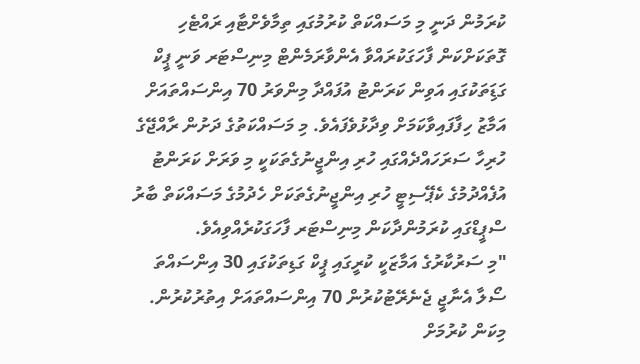ކުރަމުން ދަނީ މި މަސައްކަތް ކުރުމުގައި ތިމާވެށްޓާއި ރައްޓެހި ގޮތަކަށްކަން ފާހަގަކުރައްވާ އެންވާރަމެންޓް މިނިސްޓަރ ވަނީ ޕީކް ގަޑިަތަކުގައި އަވިން ކަރަންޓު އުފައްދާ މިންވަރު 70 އިންސައްތައަށް އަމާޒު ހިފާފައިވާކަމަށް ވިދާޅުވެފައެވެ. މި މަސައްކަތުގެ ދަށުން ރާއްޖޭގެ ހުރިހާ ސަރަހައްދެއްގައި ހުރި އިންޖީނުގެތަކަކީ މި ވަރަށް ކަރަންޓު އުފެއްދުމުގެ ކެޕޭސިޓީ ހުރި އިންޖީނުގެތަކަށް ހެދުމުގެ މަސައްކަތް ބާރު ސްޕީޑްގައި ކުރަމުންދާކަން މިނިސްޓަރ ފާހަގަކުރެއްވިއެވެ.
"މި ސަރުކާރުގެ އަމާޒަކީ ކުރީގައި ޕީކް ގަޑިތަކުގައި 30 އިންސައްތަ ސޯލާ އެނާޖީ ޖެނެރޭޓުކުރުން 70 އިންސައްތައަށް އިތުރުކުރުން. މިކަން ކުރުމަށް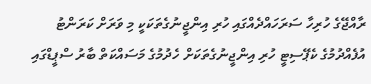ރާއްޖޭގެ ހުރިހާ ސަރަހައްދެއްގައި ހުރި އިންޖީނުގެތަކަކީ މި ވަރަށް ކަރަންޓު އުފެއްދުމުގެ ކެޕޭސިޓީ ހުރި އިންޖީނުގެތަކަށް ހެދުމުގެ މަސައްކަތް ބާރު ސްޕީޑްގައި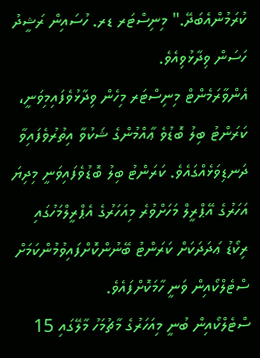ކުރަމުންއެބަދޭ." މިނިސްޓަރ ޑރ. ހުސައިން ރަޝީދު ހަސަން ވިދާޅުވިއެވެ.
އެންވާރަމެންޓް މިނިސްޓަރ މިހެން ވިދާޅުވެފައިމިވަނީ، ކަރަންޓު ބިލު ބޮޑުވެ ޢާއްމުންގެ ޝަކުވާ އިތުރުވެފައިވާ ދަނޑިވަޅެއްގައެވެ. ކަރަންޓު ބިލު ބޮޑުވެފައިވަނީ މިދިޔަ އަހަރުގެ އޭޕްރީލް މަހަށްވުރެ މިއަހަރުގެ އެޕްރީލްމަހުގައި ރިކޯޑު ޢަދަދަކަށް ކަރަންޓު ބޭނުންކޮށްފައިވުމުންކަމަށް ސްޓެލްކޯއިން ވަނީ ހާމަކޮށްފައެވެ.
ސްޓެލްކޯއިން ބުނީ މިއަހަރުގެ މާޗުމަހު މާލޭގައި 15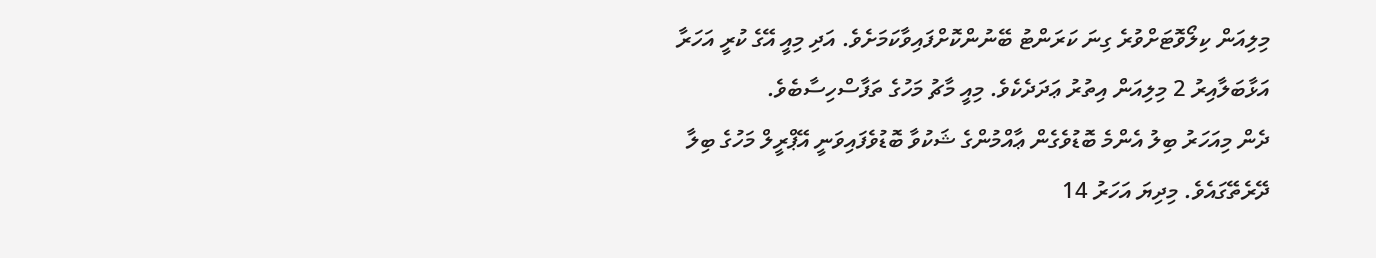މިލިއަން ކިލޯވޮޓަށްވުރެ ގިނަ ކަރަންޓު ބޭނުންކޮށްފައިވާކަމަށެވެ. އަދި މިއީ އޭގެ ކުރީ އަހަރާ އަޅާބަލާއިރު 2 މިލިއަން އިތުރު ޢަދަދެކެވެ. މިއީ މާޗު މަހުގެ ތަފާސްހިސާބެވެ.
ދެން މިއަހަރު ބިލު އެންމެ ބޮޑުވެގެން ޢާއްމުންގެ ޝަކުވާ ބޮޑުވެފައިވަނީ އޭޕްރީލް މަހުގެ ބިލާ ދޭރެތޭގައެވެ. މިދިޔަ އަހަރު 14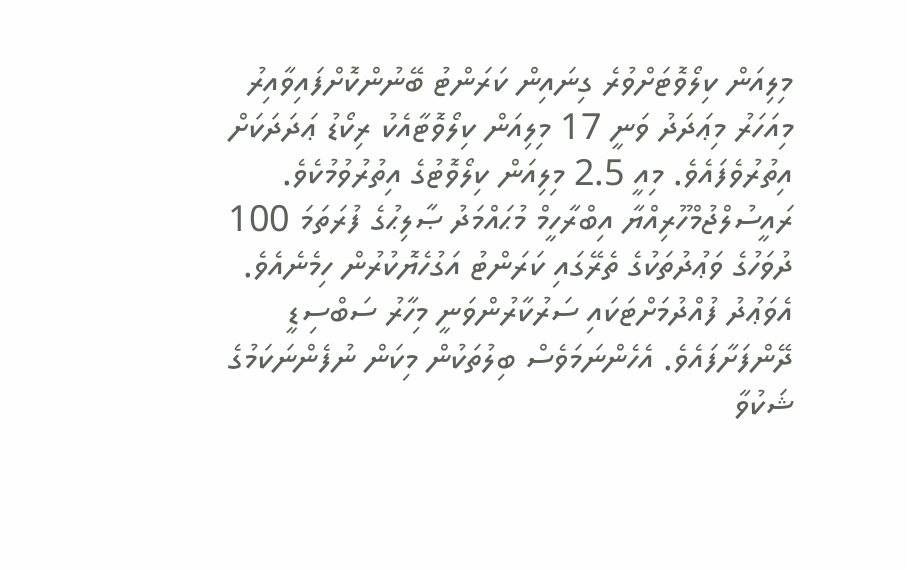މިލިއަން ކިލޯވޮޓަށްވުރެ ގިނައިން ކަރަންޓު ބޭނުންކޮށްފައިވާއިރު މިއަހަރު މިޢަދަދު ވަނީ 17 މިލިއަން ކިލޯވޮޓާއެކު ރިކޯޑު ޢަދަދަކަށް އިތުރުވެފައެވެ. މިއީ 2.5 މިލިއަން ކިލޯވޮޓުގެ އިތުރުވުމުކެވެ.
ރައީސުލްޖުމްހޫރިއްޔާ އިބްރާހީމް މުޙައްމަދު ޞާލިޙުގެ ފުރަތަމަ 100 ދުވަހުގެ ވަޢުދުތަކުގެ ތެރޭގައި ކަރަންޓު އަގުހެޔޮކުރުން ހިމެނެއެވެ. އެވަޢުދު ފުއްދުމަށްޓަކައި ސަރުކާރުންވަނީ މިހާރު ސަބްސިޑީ ދޭންފަށާފައެވެ. އެހެންނަމަވެސް ބިލުތަކުން މިކަން ނުފެންނަކަމުގެ ޝަކުވާ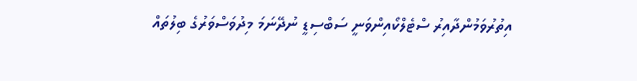އިތުރުވަމުންދާއިރު ސްޓެލްކޯއިންވަނީ ސަބްސިޑީ ނުދޭނަމަ މިދުވަސްވަރުގެ ބިލުތައް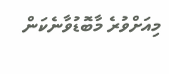މިއަށްވުރެ މާބޮޑުވާނެކަން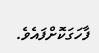ފާހަގަކޮށްފައެވެ.